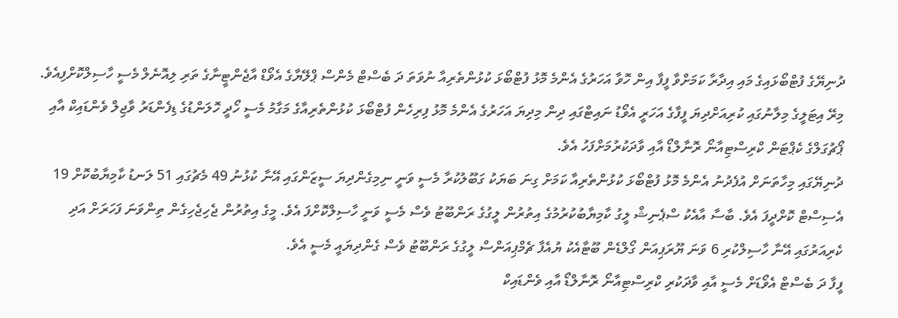ދުނިޔޭގެ ފުޓްބޯޅައިގެ މައި އިދާރާ ކަމަށްވާ ފީފާ އިން ހޮވާ އަހަރުގެ އެންމެ މޮޅު ފުޓްބޯޅަ ކުޅުންތެރިއާ ނުވަތަ ދަ ބެސްޓް މެންސް ޕްލޭޔާގެ އެވޯޑް އާޖެންޓީނާގެ ތަރި ލިއޮނެލް މެސީ ހާސިލްކޮށްފިއެވެ.
މިރޭ އިޓަލީގެ މިލާނުގައި ކުރިއަށްދިޔަ ފީފާގެ އަހަރީ އެވޯޑު ނައިޓްގައި ދިން މިދިޔަ އަހަރުގެ އެންމެ މޮޅު ފިރިހެން ފުޓްބޯޅަ ކުޅުންތެރިއާގެ މަގާމު މެސީ ހޯދީ ހޮލަންޑުގެ ޑިފެންޑަރު ވާޖިލް ވެންޑައިކް އާއި ޕޯޗުގަލްގެ ކެޕްޓަން ކްރިސްޓިއާނޯ ރޮނާލްޑޯ އާއި ވާދަކުރުމަށްފަހު އެވެ.
ދުނިޔޭގައި މިހާތަނަށް އުފެދުނު އެންމެ މޮޅު ފުޓްބޯޅަ ކުޅުންތެރިއާ ކަމަށް ގިނަ ބަޔަކު ގަބޫލުކުރާ މެސީ ވަނީ ނިމިގެންދިޔަ ސީޒަންގައި އޭނާ ކުޅުނު 49 މެޗުގައި 51 ލަނޑު ކާމިޔާބުކޮށް 19 އެސިސްޓް ކޮށްދީފަ އެވެ. ބާސާ އާއެކު ސްޕެނިޝް ލީގު ކާމިޔާބުކުރުމުގެ އިތުރުން ލީގުގެ ރަންބޫޓު ވެސް މެސީ ވަނީ ހާސިލްކޮށްފަ އެވެ. މީގެ އިތުރުން ޖެހިޖެހިގެން ތިންވަނަ ފަހަރަށް އަދި ކެރިއަރުގައި އޭނާ ހާސިލްކުރި 6 ވަނަ ޔޫރަޕިއަން ގޯލްޑެން ބޫޓާއެކު ޔުއެފާ ޗެމްޕިއަންސް ލީގުގެ ރަންބޫޓު ވެސް ގެންދިޔައީ މެސީ އެވެ.
ފީފާ ދަ ބެސްޓް އެވޯޑަށް މެސީ އާއި ވާދަކުރި ކްރިސްޓިއާނޯ ރޮނާލްޑޯ އާއި ވެންޑައިކް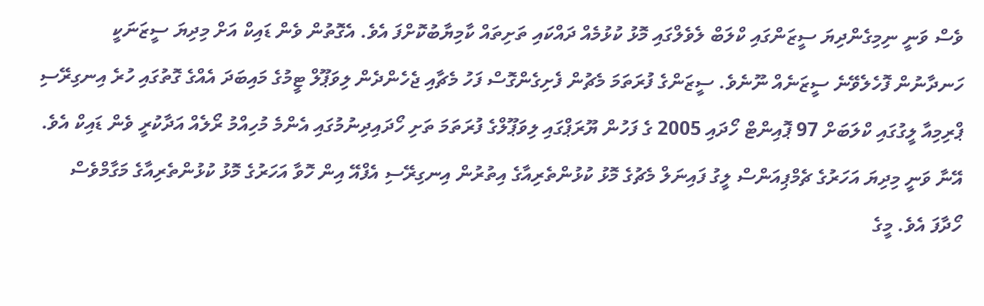ވެސް ވަނީ ނިމިގެންދިޔަ ސީޒަންގައި ކްލަބް ލެވެލްގައި މޮޅު ކުޅުމެއް ދައްކައި ތަށިތައް ކާމިޔާބުކޮށްފަ އެވެ. އެގޮތުން ވެން ޑައިކް އަށް މިދިޔަ ސީޒަނަކީ ހަނދާނުން ފޮހެލެވޭނެ ސީޒަނެއް ނޫނެވެ. ސީޒަންގެ ފުރަތަމަ މެޗުން ފެށިގެންގޮސް ފަހު މެޗާއި ޖެހެންދެން ލިވަޕޫލް ޓީމުގެ މައިބަދަ އެއްގެ ގޮތުގައި ހުރެ އިނގިރޭސި ޕްރިމިއާ ލީގުގައި ކްލަބަށް 97 ޕޮއިންޓް ހޯދައި 2005 ގެ ފަހުން ޔޫރަޕްގައި ލިވަޕޫލްގެ ފުރަތަމަ ތަށި ހޯދައިދިނުމުގައި އެންމެ މުހިއްމު ރޯލެއް އަދާކުރީ ވެން ޑައިކް އެވެ.
އޭނާ ވަނީ މިދިޔަ އަހަރުގެ ޗެމްޕިއަންސް ލީގު ފައިނަލް މެޗުގެ މޮޅު ކުޅުންތެރިއާގެ އިތުރުން އިނގިރޭސި އެފްއޭ އިން ހޮވާ އަހަރުގެ މޮޅު ކުޅުންތެރިއާގެ މަގާމްވެސް ހޯދާފަ އެވެ. މީގެ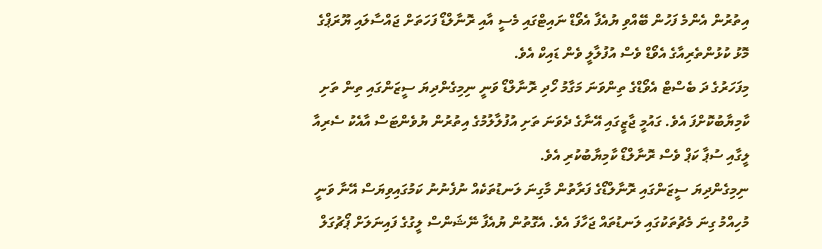އިތުރުން އެންމެ ފަހުން ބޭއްވި ޔުއެފާ އެވޯޑް ނައިޓްގައި މެސީ އާއި ރޮނާލްޑޯ ފަހަތަށް ޖައްސާލައި ޔޫރަޕްގެ މޮޅު ކުޅުންތެރިއާގެ އެވޯޑް ވެސް އުފުލާލީ ވެން ޑައިކް އެވެ.
މިފަހަރުގެ ދަ ބެސްޓް އެވޯޑްގެ ތިންވަނަ މަގާމު ހޯދި ރޮނާލްޑޯ ވަނީ ނިމިގެންދިޔަ ސީޒަންގައި ތިން ތަށި ކާމިޔާބުކޮށްފަ އެވެ. ގައުމީ ޖާޒީގައި އޭނާގެ ދެވަނަ ތަށި އުފުލާލުމުގެ އިތުރުން ޔުވެންޓަސް އާއެކު ސެރިއާ ލީގާއި ސުޕާ ކަޕް ވެސް ރޮނާލްޑޯ ކާމިޔާބުކުރި އެވެ.
ނިމިގެންދިޔަ ސީޒަންގައި ރޮނާލްޑޯގެ ފަރާތުން މާގިނަ ލަނޑުތަކެއް ނުފެނުނު ކަމުގައިވިޔަސް އޭނާ ވަނީ މުހިއްމު ގިނަ މެޗުތަކުގައި ލަނޑުތައް ޖަހާފަ އެވެ. އެގޮތުން ޔުއެފާ ނޭޝަންސް ލީގުގެ ފައިނަލަށް ޕޯޗުގަލް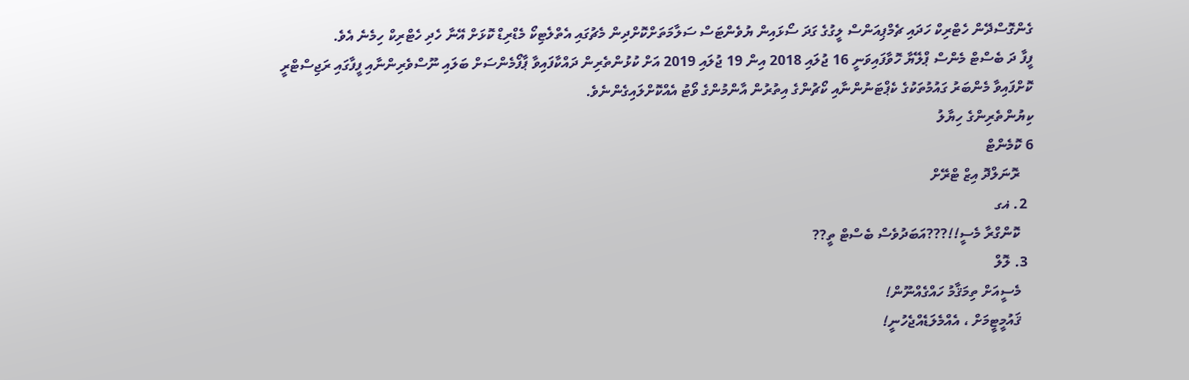ގެންގޮސްދޭން ހެޓްރިކް ހަދައި ޗެމްޕިއަންސް ލީގުގެ ގަދަ ސޯޅައިން ޔުވެންޓަސް ސަލާމަތަށްކޮށްދިން މެޗުގައި އެތްލެޓިކޯ މެޑްރިޑް ކޮޅަށް އޭނާ ހެދި ހެޓްރިކް ހިމެނެ އެވެ.
ފީފާ ދަ ބެސްޓް މެންސް ޕްލޭޔާ ހޮވާފައިވަނީ 16 ޖުލައި 2018 އިން 19 ޖުލައި 2019 އަށް ކުޅުންތެރިން ދައްކާފައިވާ ޕާފޯމެންސަށް ބަލައި ނޫސްވެރިންނާއި ފީފާގައި ރަޖިސްޓްރީ ކޮށްފައިވާ މެންބަރު ގައުމުތަކުގެ ކެޕްޓަނުންނާއި ކޯޗުންގެ އިތުރުން އާންމުންގެ ވޯޓު އެއްކޮށްލައިގެންނެވެ.
ކިޔުންތެރިންގެ ހިޔާލު
6 ކޮމެންޓް
    ރޮނަލްދޮ އިޒް ޓްރޭށް
  2. ޣގ
    ކޮންގްރާ މެސީ!!???އަބަދުވެސް ބެސްޓް ތީ??
  3. ލޮލް
    މެސީއަށް ތިމަޤާމު ހައްގެއްނޫން!
    ޤައުމީޓީމަށް ، އެއްމެލަޑެއްޖެހުނީ!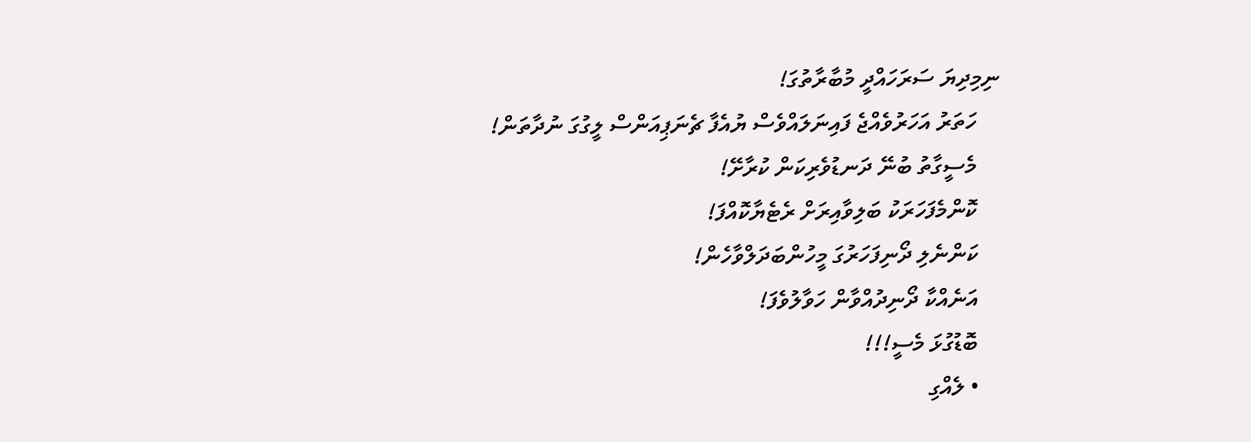ނިމިދިޔަ ސަރަހައްދީ މުބާރާތުގަ!
    ހަތަރު އަހަރުވެއްޖެ ފައިނަލައްވެސް ޔުއެފާ ޗެނަޕިއަންސް ލީގުގަ ނުދާތަން!
    މެސީގާތު ބުނޭ ދަނޑުވެރިކަން ކުރާށޭ!
    ކޮންމެފަހަރަކު ބަލިވާއިރަށް ރެޓެޔާކޮއްފަ!
    ކަންނެލި ދޯނިފަހަރުގަ މީހުންބަދަލްވާހެން!
    އަނެއްކާ ދޯނިދުއްވާން ހަވާލުވެފަ!
    ބޮޑުގުޅަ މެސީ!!!
    • ލެއްގި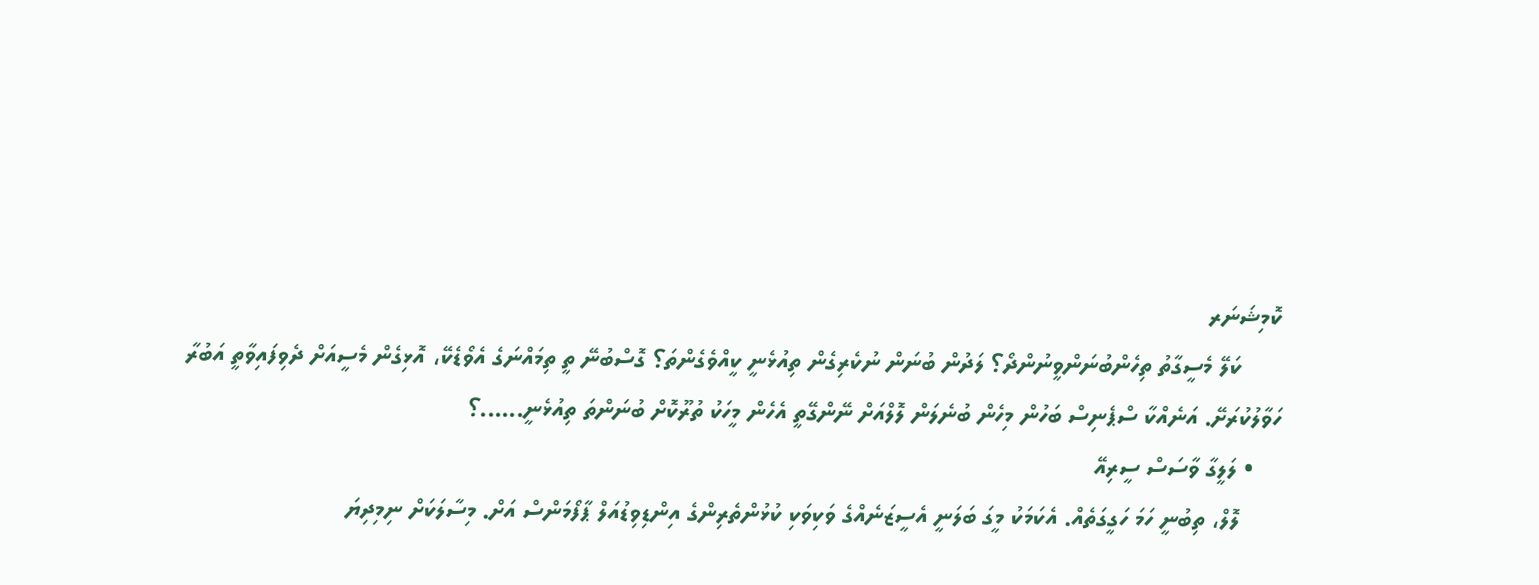ކޮމިޝަނަރ
      ކަލޭ މެސީގާތު ތިހެންބުނަންވީނުންދޯ؟ ލަދުން ބުނަން ނުކެރިގެން ތިއުޅެނީ ކީއްވެގެންތަ؟ ގޮސްބުނޭ ތީ ތިމައްނަގެ އެވޯޑެކޭ، އޮޅިގެން މެސީއަށް ދެވިފައިވާތީ އަބުރާ ހަވާލުކުރަށޭ. އަނެއްކާ ސްޕެނިސް ބަހުން މިހެން ބުނެލަން ލޮލްއަށް ނޭންގޭތީ އެހެން މީހަކު ތުރޫކޮށް ބުނަންތަ ތިއުޅެނީ......؟
    • ލަލީގާ ވާސަސް ސީރިއޭ
      ލޮލް، ތިބުނީ ހަމަ ހަގީގަތެއް. އެކަމަކު މީގަ ބަލަނީ އެސީޒަނެއްގެ ވަކިވަކި ކުޅުންތެރިންގެ އިންޑިވިޑުއަލް ޕާފޯމަންސް އަށް. މިސާލަކަށް ނިމިދިޔަ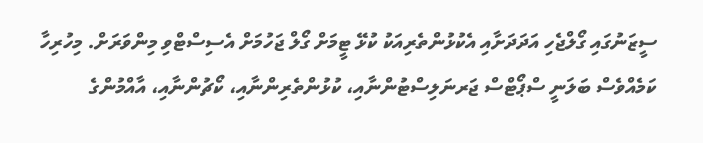ސީޒަނުގައި ގޯލްޖެހި އަދަދަށާއި އެކުޅުންތެރިއަކު ކުޅޭ ޓީމަށް ގޯލް ޖަހުމަށް އެސިސްޓްވި މިންވަރަށް. މިހުރިހާ ކަމެއްވެސް ބަލަނީ ސްޕޯޓްސް ޖަރނަލިސްޓުންނާއި، ކުޅުންތެރިންނާއި، ކޯޗުންނާއި، އާއްމުންގެ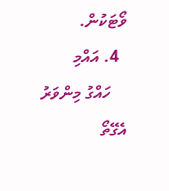ވޯޓަކުން.
  4. އައްމި
    ހައްގު މިންވަރު އެގޭތޯ